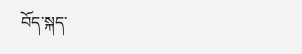བོད་སྐད་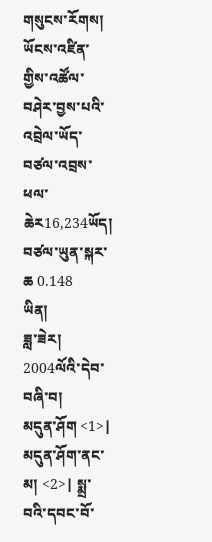གསུངས་རོགས།
ཡོངས་འཛིན་གྱིས་འཚོལ་བཤེར་བྱས་པའི་འབྲེལ་ཡོད་བཙལ་འབྲས་ཕལ་ཆེར16,234ཡོད། བཙལ་ཡུན་སྐར་ཆ 0.148
ཡིན།
ཟླ་ཟེར། 2004ལོའི་དེབ་བཞི་བ།
མདུན་ཤོག <1>| མདུན་ཤོག་ནང་མ། <2>| སྨྲ་བའི་དབང་བོ་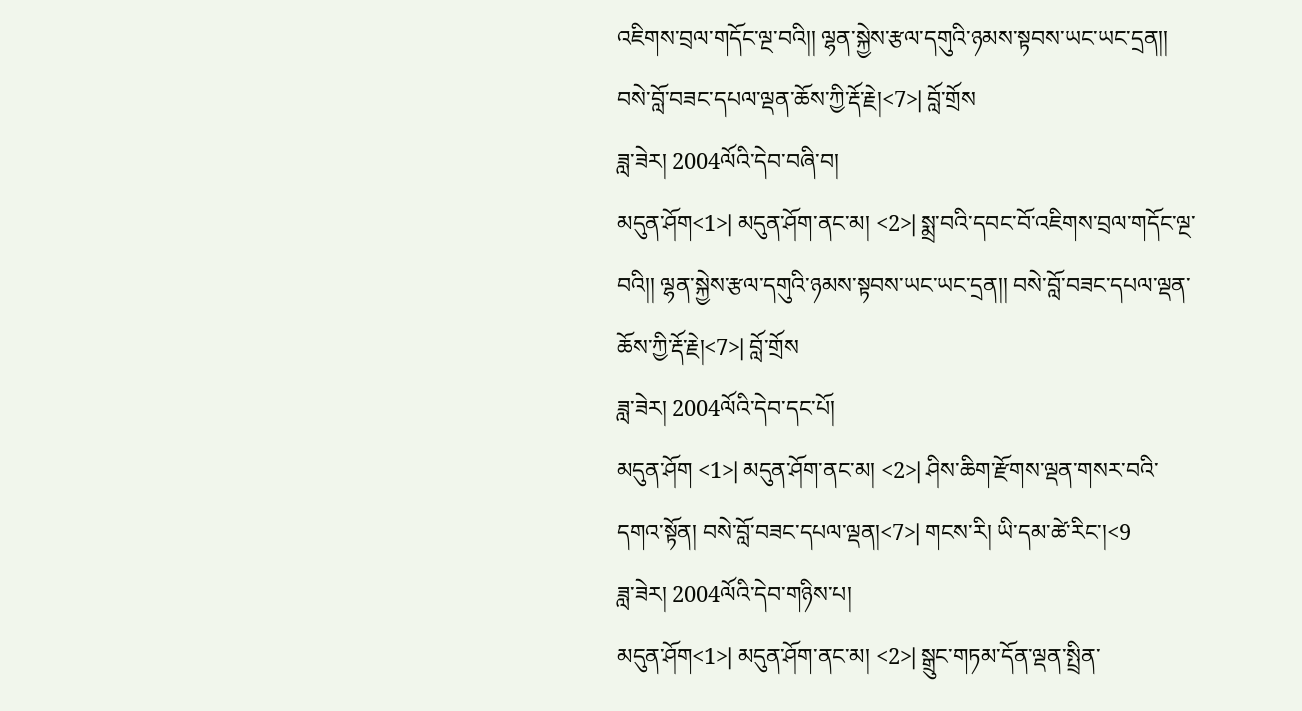འཇིགས་བྲལ་གདོང་ལྔ་བའི།། ལྷན་སྐྱེས་རྩལ་དགུའི་ཉམས་སྟབས་ཡང་ཡང་དྲན།། བསེ་བློ་བཟང་དཔལ་ལྡན་ཆོས་ཀྱི་རྡོ་རྗེ།<7>| བློ་གྲོས
ཟླ་ཟེར། 2004ལོའི་དེབ་བཞི་བ།
མདུན་ཤོག<1>| མདུན་ཤོག་ནང་མ། <2>| སྨྲ་བའི་དབང་བོ་འཇིགས་བྲལ་གདོང་ལྔ་བའི།། ལྷན་སྐྱེས་རྩལ་དགུའི་ཉམས་སྟབས་ཡང་ཡང་དྲན།། བསེ་བློ་བཟང་དཔལ་ལྡན་ཆོས་ཀྱི་རྡོ་རྗེ།<7>| བློ་གྲོས
ཟླ་ཟེར། 2004ལོའི་དེབ་དང་པོ།
མདུན་ཤོག <1>| མདུན་ཤོག་ནང་མ། <2>| ཤིས་ཆིག་རྫོགས་ལྡན་གསར་བའི་དགའ་སྟོན། བསེ་བློ་བཟང་དཔལ་ལྡན།<7>| གངས་རི། ཡི་དམ་ཚེ་རིང་།<9
ཟླ་ཟེར། 2004ལོའི་དེབ་གཉིས་པ།
མདུན་ཤོག<1>| མདུན་ཤོག་ནང་མ། <2>| སྒྲུང་གཏམ་དོན་ལྡན་སྤྲིན་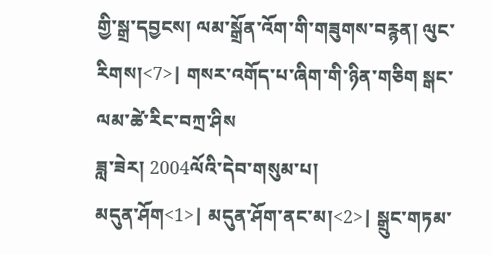གྱི་སྒྲ་དབྱངས། ལམ་སྒྲོན་འོག་གི་གཟུགས་བརྙན། ལུང་རིགས།<7>| གསར་འགོད་པ་ཞིག་གི་ཉིན་གཅིག སྒང་ལམ་ཚེ་རིང་བཀྲ་ཤིས
ཟླ་ཟེར། 2004ལོའི་དེབ་གསུམ་པ།
མདུན་ཤོག<1>| མདུན་ཤོག་ནང་མ།<2>| སྒྲུང་གཏམ་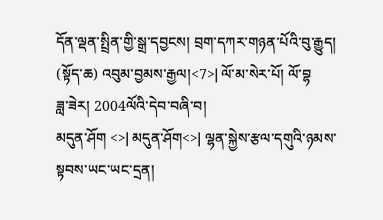དོན་ལྡན་སྤྲིན་གྱི་སྒྲ་དབྱངས། བྲག་དཀར་གཉན་པོའི་བུ་རྒྱུད། (སྟོད་ཆ) འབུམ་བྱམས་རྒྱལ།<7>| ལོ་མ་སེར་པོ། ལོ་བྷ
ཟླ་ཟེར། 2004ལོའི་དེབ་བཞི་བ།
མདུན་ཤོག <>| མདུན་ཤོག<>| ལྷན་སྐྱེས་རྩལ་དགུའི་ཉམས་སྟབས་ཡང་ཡང་དྲན།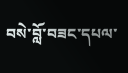བསེ་བློ་བཟང་དཔལ་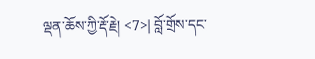ལྡན་ཆོས་ཀྱི་རྡོ་རྗེ། <7>| བློ་གྲོས་དང་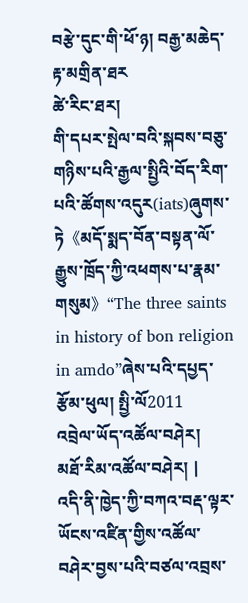བརྩེ་དུང་གི་ཕོ་ཉ། བརྒྱ་མཆེད་རྟ་མགྲིན་ཐར
ཚེ་རིང་ཐར།
གི་དཔར་སྤེལ་བའི་སྐབས་བཅུ་གཉིས་པའི་རྒྱལ་སྤྱིའི་བོད་རིག་པའི་ཚོགས་འདུར(iats)ཞུགས་ཏེ《མདོ་སྨད་བོན་བསྟན་ལོ་རྒྱུས་ཁྲོད་ཀྱི་འཕགས་པ་རྣམ་གསུམ》“The three saints in history of bon religion in amdo”ཞེས་པའི་དཔྱད་རྩོམ་ཕུལ། སྤྱི་ལོ2011
འབྲེལ་ཡོད་འཚོལ་བཤེར།
མཐོ་རིམ་འཚོལ་བཤེར། |
འདི་ནི་ཁྱེད་ཀྱི་བཀའ་བརྡ་ལྟར་ཡོངས་འཛིན་གྱིས་འཚོལ་བཤེར་བྱས་པའི་བཙལ་འབྲས་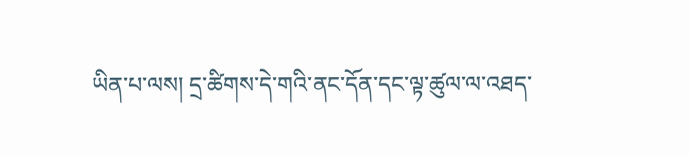ཡིན་པ་ལས། དྲ་ཚིགས་དེ་གའི་ནང་དོན་དང་ལྟ་ཚུལ་ལ་འཐད་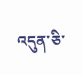འདུན་ཅི་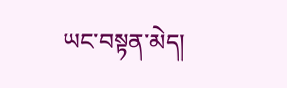ཡང་བསྟན་མེད།